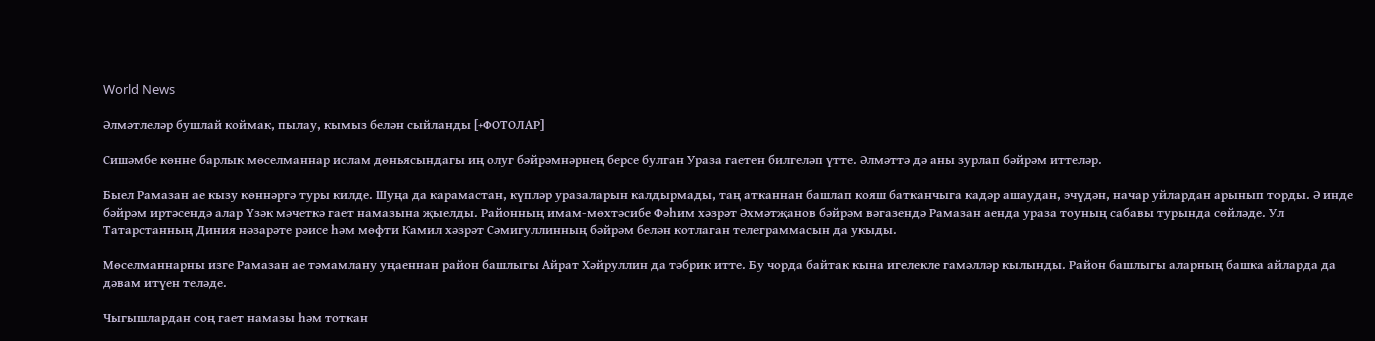World News

Әлмәтлеләр бушлай коймак, пылау, кымыз белән сыйланды [+ФОТОЛАР]

Сишәмбе көнне барлык мөселманнар ислам дөньясындагы иң олуг бәйрәмнәрнең берсе булган Ураза гаетен билгеләп үтте. Әлмәттә дә аны зурлап бәйрәм иттеләр.

Быел Рамазан ае кызу көннәргә туры килде. Шуңа да карамастан, күпләр уразаларын калдырмады, таң атканнан башлап кояш батканчыга кадәр ашаудан, эчүдән, начар уйлардан арынып торды. Ә инде бәйрәм иртәсендә алар Үзәк мәчеткә гает намазына җыелды. Районның имам-мөхтәсибе Фәһим хәзрәт Әхмәтҗанов бәйрәм вәгазендә Рамазан аенда ураза тоуның сабавы турында сөйләде. Ул Татарстанның Диния нәзарәте рәисе һәм мөфти Камил хәзрәт Сәмигуллинның бәйрәм белән котлаган телеграммасын да укыды.

Мөселманнарны изге Рамазан ае тәмамлану уңаеннан район башлыгы Айрат Хәйруллин да тәбрик итте. Бу чорда байтак кына игелекле гамәлләр кылынды. Район башлыгы аларның башка айларда да дәвам итүен теләде.

Чыгышлардан соң гает намазы һәм тоткан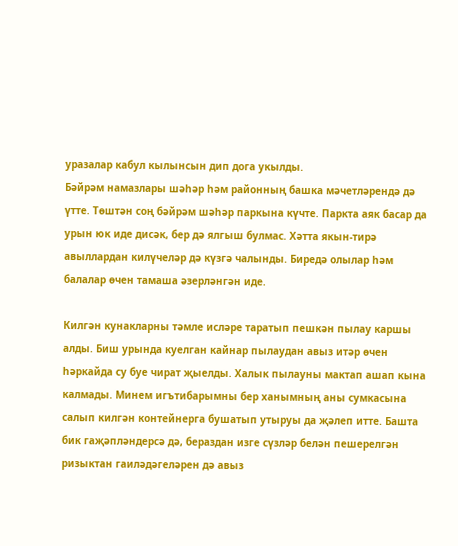уразалар кабул кылынсын дип дога укылды.
Бәйрәм намазлары шәһәр һәм районның башка мәчетләрендә дә үтте. Төштән соң бәйрәм шәһәр паркына күчте. Паркта аяк басар да урын юк иде дисәк, бер дә ялгыш булмас. Хәтта якын-тирә авыллардан килүчеләр дә күзгә чалынды. Биредә олылар һәм балалар өчен тамаша әзерләнгән иде.

Килгән кунакларны тәмле исләре таратып пешкән пылау каршы алды. Биш урында куелган кайнар пылаудан авыз итәр өчен һәркайда су буе чират җыелды. Халык пылауны мактап ашап кына калмады. Минем игътибарымны бер ханымның аны сумкасына салып килгән контейнерга бушатып утыруы да җәлеп итте. Башта бик гаҗәпләндерсә дә, бераздан изге сүзләр белән пешерелгән ризыктан гаиләдәгеләрен дә авыз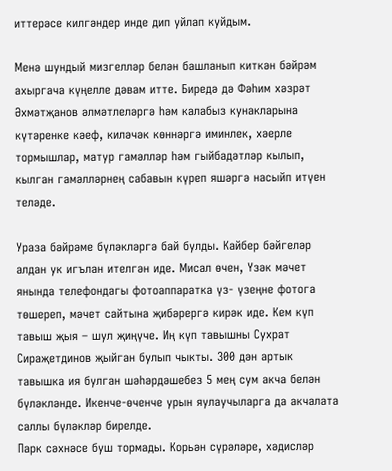иттерәсе килгәндер инде дип уйлап куйдым.

Менә шундый мизгелләр белән башланып киткән бәйрәм ахыргача күңелле дәвам итте. Биредә дә Фәһим хәзрәт Әхмәтҗанов әлмәтлеләргә һәм калабыз кунакларына күтәренке кәеф, киләчәк көннәргә иминлек, хәерле тормышлар, матур гамәлләр һәм гыйбадәтләр кылып, кылган гамәлләрнең сабавын күреп яшәргә насыйп итүен теләде.

Ураза бәйрәме бүләкләргә бай булды. Кайбер бәйгеләр алдан ук игълан ителгән иде. Мисал өчен, Үзәк мәчет янында телефондагы фотоаппаратка үз- үзеңне фотога төшереп, мәчет сайтына җибәрергә кирәк иде. Кем күп тавыш җыя – шул җиңүче. Иң күп тавышны Сухрат Сираҗетдинов җыйган булып чыкты. 300 дән артык тавышка ия булган шәһәрдәшебез 5 мең сум акча белән бүләкләнде. Икенче-өченче урын яулаучыларга да акчалата саллы бүләкләр бирелде.
Парк сәхнәсе буш тормады. Корьән сүрәләре, хәдисләр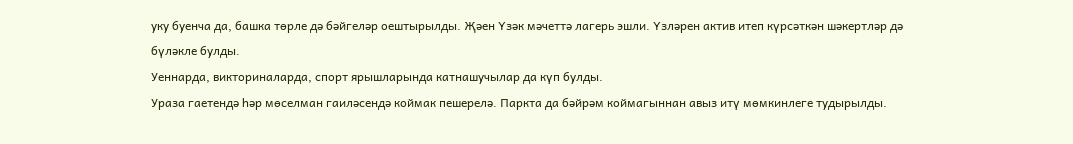уку буенча да, башка төрле дә бәйгеләр оештырылды. Җәен Үзәк мәчеттә лагерь эшли. Үзләрен актив итеп күрсәткән шәкертләр дә бүләкле булды.
Уеннарда, викториналарда, спорт ярышларында катнашучылар да күп булды.
Ураза гаетендә һәр мөселман гаиләсендә коймак пешерелә. Паркта да бәйрәм коймагыннан авыз итү мөмкинлеге тудырылды.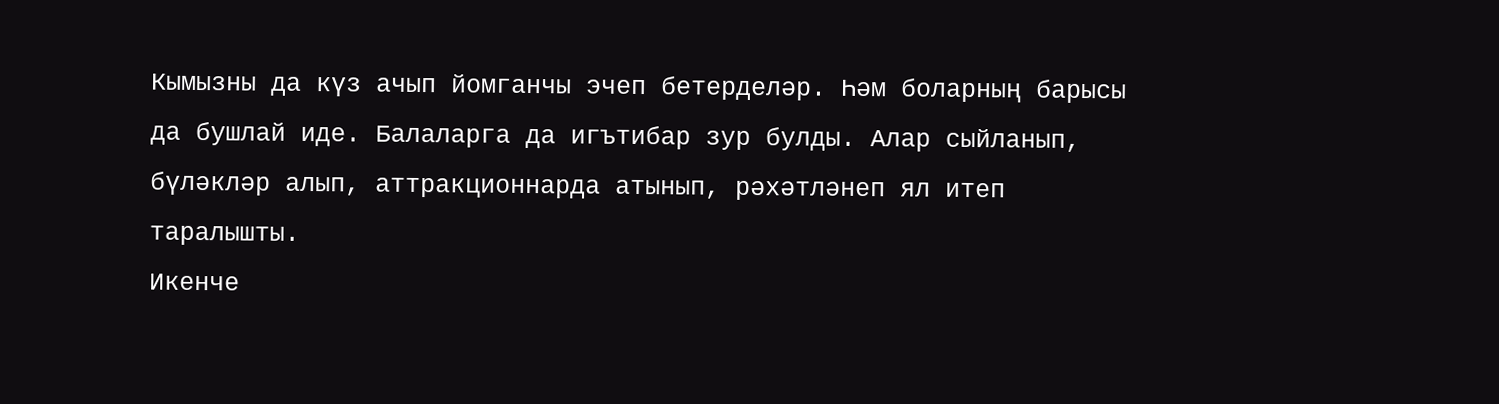Кымызны да күз ачып йомганчы эчеп бетерделәр. Һәм боларның барысы да бушлай иде. Балаларга да игътибар зур булды. Алар сыйланып, бүләкләр алып, аттракционнарда атынып, рәхәтләнеп ял итеп таралышты.
Икенче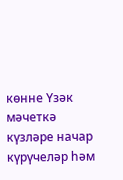көнне Үзәк мәчеткә күзләре начар күрүчеләр һәм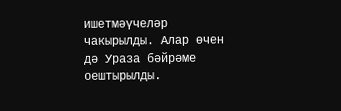ишетмәүчеләр чакырылды. Алар өчен дә Ураза бәйрәме оештырылды.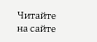Читайте на сайте